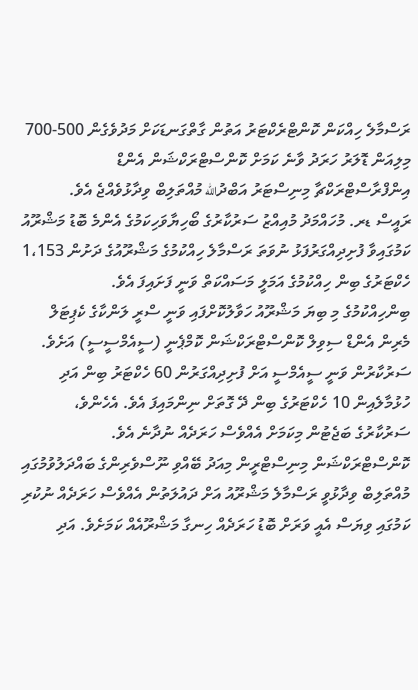ރަސްމާލެ ހިއްކަން ކޮންޓްރެކްޓަރު އަތުން ގާތްގަނޑަކަށް މަދުވެގެން 500-700 މިލިއަން ޑޮލަރު ހަރަދު ވާނެ ކަމަށް ކޮންސްޓްރަކްޝަން އެންޑް އިންފްރާސްޓްރަކްޗާ މިނިސްޓަރު އަބްދުالله މުއްތަލިބް ވިދާޅުވެއްޖެ އެވެ.
ރައީސް ޑރ. މުހައްމަދު މުއިއްޒު ސަރުކާރުގެ ބޯހިޔާވަހިކަމުގެ އެންމެ ބޮޑު މަޝްރޫއު ކަމުގައިވާ ފުށިދިއްގަރުފަޅު ނުވަތަ ރަސްމާލެ ހިއްކުމުގެ މަޝްރޫއުގެ ދަށުން 1،153 ހެކްޓަރުގެ ބިން ހިއްކުމުގެ އަމަލީ މަސައްކަތް ވަނީ ފަށައިފަ އެވެ.
ބިންހިއްކުމުގެ މި ބިޔަ މަޝްރޫއު ހަވާލުކޮށްފައި ވަނީ ސްރީ ލަންކާގެ ކެޕިޓަލް މެރިން އެންޑް ސިވިލް ކޮންސްޓްރަކްޝަން ކޮމްޕެނީ (ސީއެމްސީސީ) އަށެވެ. ސަރުކާރުން ވަނީ ސީއެމްސީ އަށް ފުށިދިއްގަރުން 60 ހެކްޓަރު ބިން އަދި ހުޅުމާލެއިން 10 ހެކްޓަރުގެ ބިން ދޭ ގޮތަށް ނިންމައިފަ އެވެ. އެހެންވެ، ސަރުކާރުގެ ބަޖެޓުން މިކަމަށް އެއްވެސް ހަރަދެއް ނުދާނެ އެވެ.
ކޮންސްޓްރަކްޝަން މިނިސްޓްރީން މިއަދު ބޭއްވި ނޫސްވެރިންގެ ބައްދަލުވުމުގައި މުއްތަލިބް ވިދާޅުވީ ރަސްމާލެ މަޝްރޫއު އަށް ދައުލަތުން އެއްވެސް ހަރަދެއް ނުކުރި ކަމުގައި ވިޔަސް އެއީ ވަރަށް ބޮޑު ހަރަދެއް ހިނގާ މަޝްރޫއެއް ކަމަށެވެ. އަދި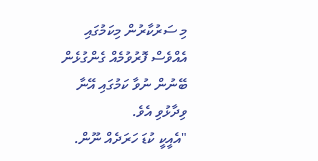މި ސަރުކާރުން މިކަމުގައި އެއްވެސް ފޮރުވުމެއް ގެންގުޅެން ބޭނުން ނުވާ ކަމުގައި އޭނާ ވިދާޅުވި އެވެ.
"އެއީކީ ކުޑަ ހަރަދެއް ނޫން.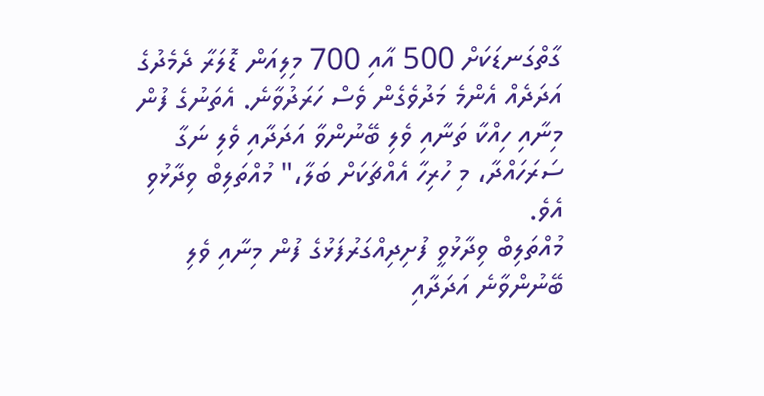ގާތްގަނޑަކަށް 500 އާއި 700 މިލިއަން ޑޮލަރާ ދެމެދުގެ އަދަދެއް އެންމެ މަދުވެގެން ވެސް ހަރަދުވާނެ. އެތަނުގެ ފުން މިނާއި ހިއްކާ ތަނާއި ވެލި ބޭނުންވާ އަދަދާއި ވެލި ނަގާ ސަރަހައްދާ، މި ހުރިހާ އެއްޗަކަށް ބަލާ،" މުއްތަލިބް ވިދާޅުވި އެވެ.
މުއްތަލިބް ވިދާޅުވީ ފުށިދިއްގަރުފަޅުގެ ފުން މިނާއި ވެލި ބޭނުންވާނެ އަދަދާއި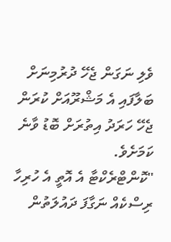ވެލި ނަގަން ޖެހޭ ދުރުމިނަށް ބަލާފައި އެ މަޝްރޫއަށް ކުރަން ޖެހޭ ހަރަދު އިތުރަށް ބޮޑު ވާނެ ކަމަށެވެ.
"ކޮންޓްރެކްޓާ އެ އޮތީ އެ ހުރިހާ ރިސްކެއް ނަގާފަ ދައުލަތުން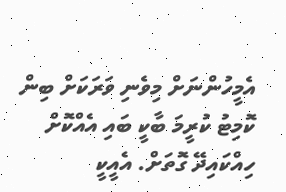އެމީހުންނަށް މިވެނި ވަރަކަށް ބިން ކޮމިޓު ކުރީމަ ބާކީ ބައި އެއްކޮށް ހިއްކައިދޭ ގޮތަށް. އެއީކީ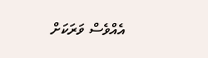އެއްވެސް ވަރަކަށް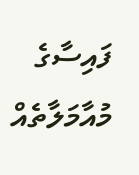ފައިސާގެ މުއާމަލާތެއް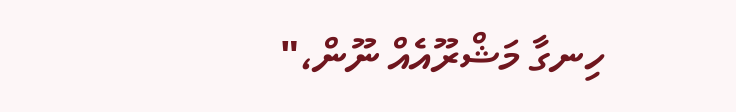ހިނގާ މަޝްރޫއެއް ނޫން،"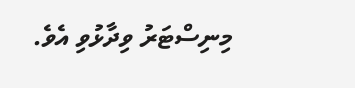މިނިސްޓަރު ވިދާޅުވި އެވެ.